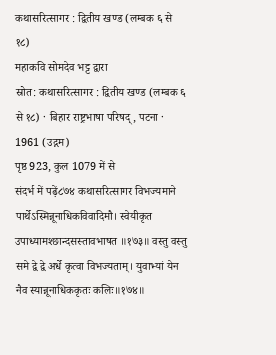कथासरित्सागर : द्वितीय खण्ड (लम्बक ६ से १८)
महाकवि सोमदेव भट्ट द्वारा
स्रोत: कथासरित्सागर : द्वितीय खण्ड (लम्बक ६ से १८) · बिहार राष्ट्रभाषा परिषद्, पटना · 1961 (उद्गम)
पृष्ठ 923, कुल 1079 में से
संदर्भ में पढ़ें८७४ कथासरित्सागर विभज्यमाने पार्थेऽस्मिन्नूनाधिकविवादिमौ। स्वेयीकृत उपाध्यामश्छान्दसस्तावभाषत ॥१७३॥ वस्तु वस्तु समे द्वे द्वे अर्धे कृत्वा विभज्यताम्। युवाभ्यां येन नैव स्यान्नूनाधिककृतः कलिः॥१७४॥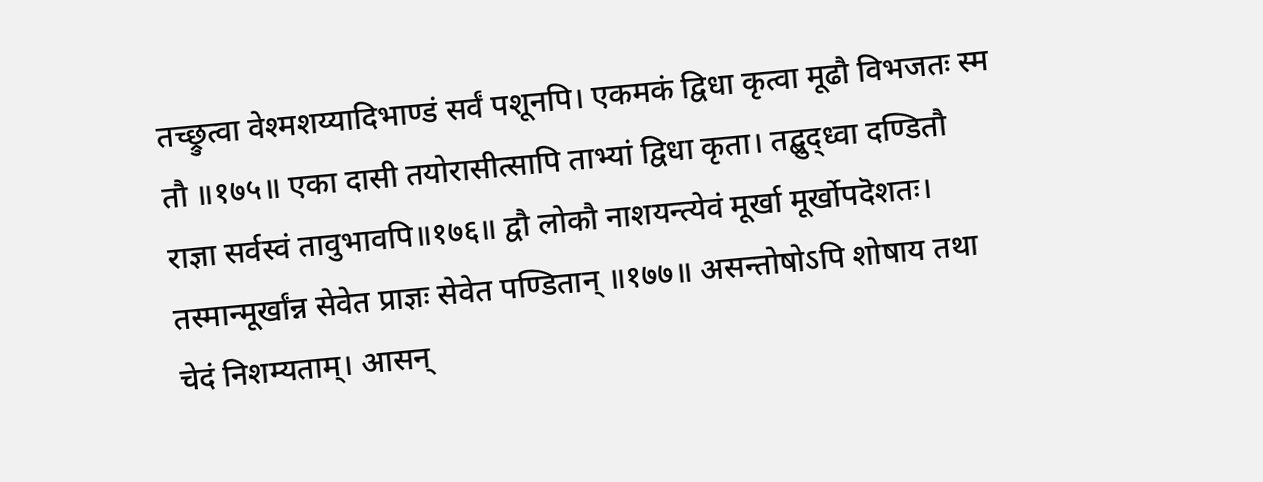तच्छ्रुत्वा वेश्मशय्यादिभाण्डं सर्वं पशूनपि। एकमकं द्विधा कृत्वा मूढौ विभजतः स्म तौ ॥१७५॥ एका दासी तयोरासीत्सापि ताभ्यां द्विधा कृता। तद्बुद्ध्वा दण्डितौ राज्ञा सर्वस्वं तावुभावपि॥१७६॥ द्वौ लोकौ नाशयन्त्येवं मूर्खा मूर्खोपदॆशतः। तस्मान्मूर्खांन्न सेवेत प्राज्ञः सेवेत पण्डितान् ॥१७७॥ असन्तोषोऽपि शोषाय तथा चेदं निशम्यताम्। आसन्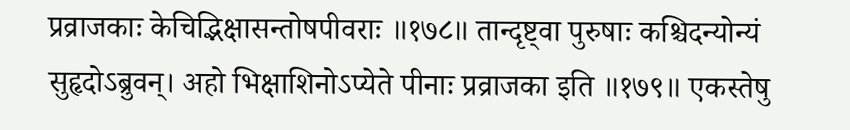प्रव्राजकाः केचिद्भिक्षासन्तोषपीवराः ॥१७८॥ तान्दृष्ट्वा पुरुषाः कश्चिदन्योन्यं सुहृदोऽब्रुवन्। अहो भिक्षाशिनोऽप्येते पीनाः प्रव्राजका इति ॥१७९॥ एकस्तेषु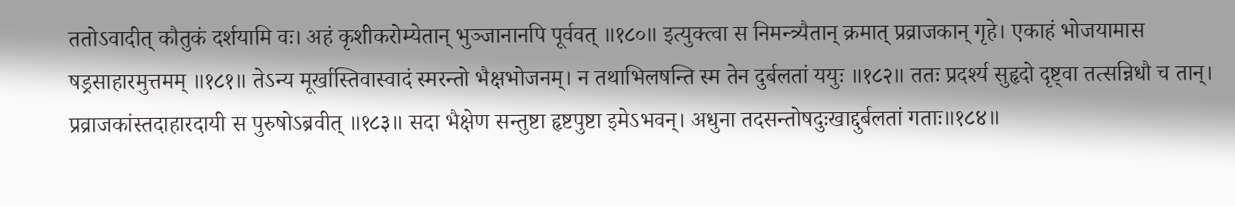ततोऽवादीत् कौतुकं दर्शयामि वः। अहं कृशीकरोम्येतान् भुञ्जानानपि पूर्ववत् ॥१८०॥ इत्युक्त्वा स निमन्त्र्यैतान् क्रमात् प्रव्राजकान् गृहे। एकाहं भोजयामास षड्रसाहारमुत्तमम् ॥१८१॥ तेऽन्य मूर्खास्तिवास्वादं स्मरन्तो भैक्षभोजनम्। न तथाभिलषन्ति स्म तेन दुर्बलतां ययुः ॥१८२॥ ततः प्रदर्श्य सुहृदो दृष्ट्वा तत्सन्निधौ च तान्। प्रव्राजकांस्तदाहारदायी स पुरुषोऽब्रवीत् ॥१८३॥ सदा भैक्षेण सन्तुष्टा हृष्टपुष्टा इमेऽभवन्। अधुना तदसन्तोषदुःखाद्दुर्बलतां गताः॥१८४॥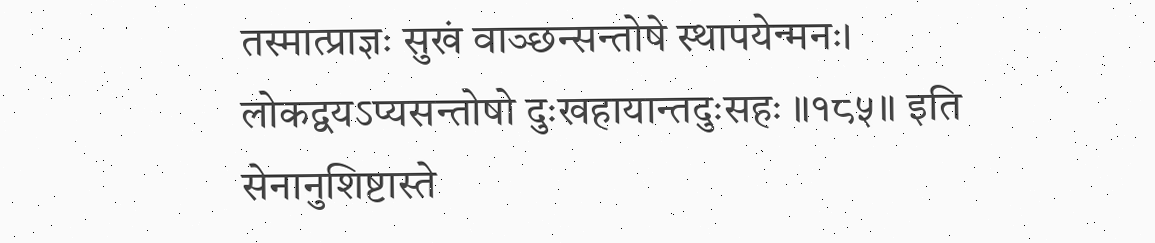तस्मात्प्राज्ञः सुखं वाञ्छन्सन्तोषे स्थापयेन्मनः। लोकद्वयऽप्यसन्तोषो दुःखहायान्तदुःसहः ॥१८५॥ इति सेनानुशिष्टास्ते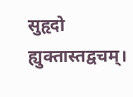सुहृदो ह्युक्तास्तद्वचम्।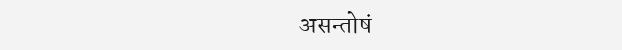असन्तोषं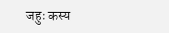जहुः कस्य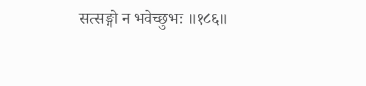सत्सङ्गो न भवेच्छुभः ॥१८६॥